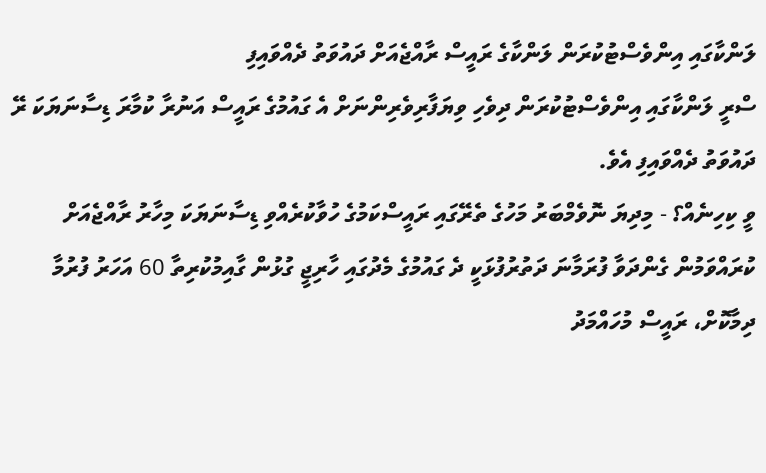ލަންކާގައި އިންވެސްޓުކުރަން ލަންކާގެ ރައީސް ރާއްޖެއަށް ދައުވަތު ދެއްވައިފި
ސްރީ ލަންކާގައި އިންވެސްޓުކުރަން ދިވެހި ވިޔަފާރިވެރިންނަށް އެ ގައުމުގެ ރައީސް އަނުރާ ކުމާރަ ޑިސާނަޔަކަ ރޭ ދައުވަތު ދެއްވައިފި އެވެ.
ވީ ކިހިނެއް؟ - މިދިޔަ ނޮވެމްބަރު މަހުގެ ތެރޭގައި ރައީސްކަމުގެ ހުވާކުރެއްވި ޑިސާނަޔަކަ މިހާރު ރާއްޖެއަށް ކުރައްވަމުން ގެންދަވާ ފުރަމާނަ ދަތުރުފުޅަކީ ދެ ގައުމުގެ މެދުގައި ހާރިޖީ ގުޅުން ގާއިމުކުރިތާ 60 އަހަރު ފުރުމާ ދިމާކޮށް، ރައީސް މުހައްމަދު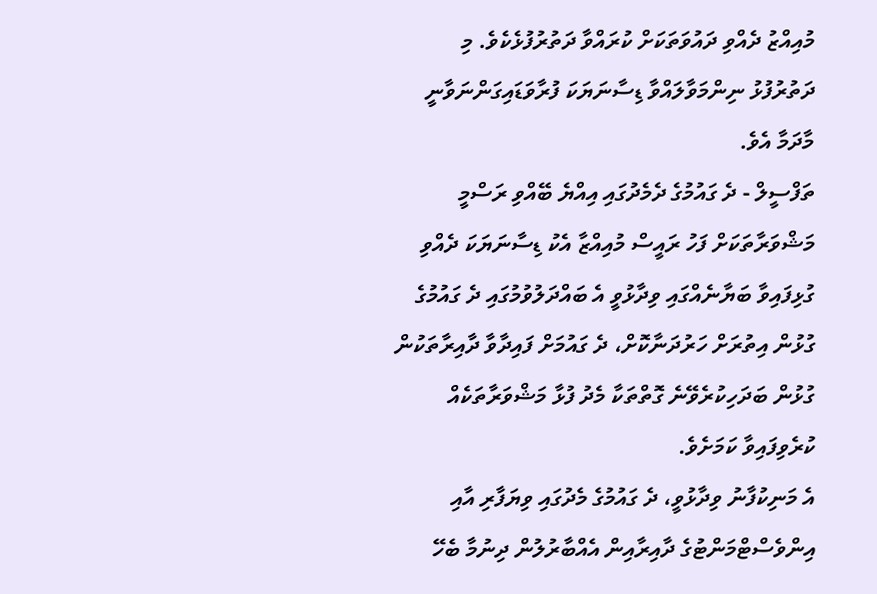މުއިއްޒު ދެއްވި ދައުވަތަކަށް ކުރައްވާ ދަތުރުފުޅެކެވެ. މި ދަތުރުފުޅު ނިންމަވާލައްވާ ޑިސާނަޔަކަ ފުރާވަޑައިގަންނަވާނީ މާދަމާ އެވެ.
ތަފްސީލް - ދެ ގައުމުގެ ދެމެދުގައި އިއްޔެ ބޭއްވި ރަސްމީ މަޝްވަރާތަކަށް ފަހު ރައީސް މުއިއްޒާ އެކު ޑިސާނަޔަކަ ދެއްވި ގުޅިފައިވާ ބަޔާނެއްގައި ވިދާޅުވީ އެ ބައްދަލުވުމުގައި ދެ ގައުމުގެ ގުޅުން އިތުރަށް ހަރުދަނާކޮށް، ދެ ގައުމަށް ފައިދާވާ ދާއިރާތަކުން ގުޅުން ބަދަހިކުރެވޭނެ ގޮތްތަކާ މެދު ފުޅާ މަޝްވަރާތަކެއް ކުރެވިފައިވާ ކަމަށެވެ.
އެ މަނިކުފާނު ވިދާޅުވީ، ދެ ގައުމުގެ މެދުގައި ވިޔަފާރި އާއި އިންވެސްޓްމަންޓުގެ ދާއިރާއިން އެއްބާރުލުން ދިނުމާ ބެހޭ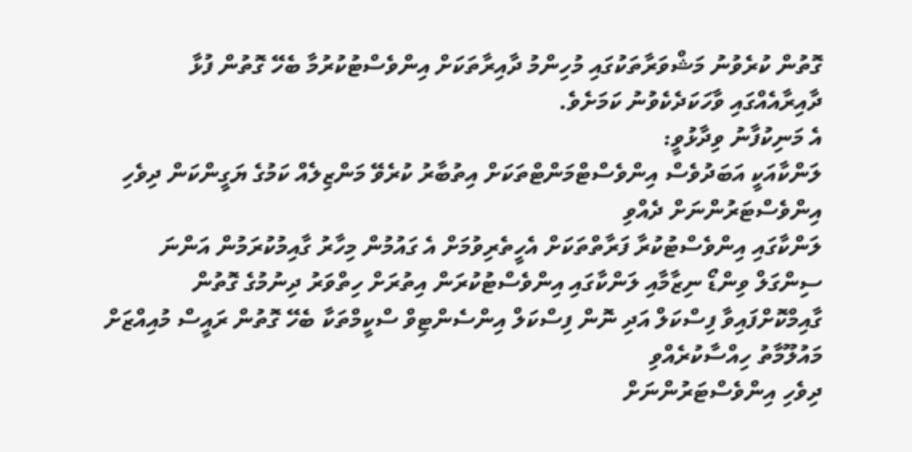ގޮތުން ކުރެވުނު މަޝްވަރާތަކުގައި މުހިންމު ދާއިރާތަކަށް އިންވެސްޓުކުރުމާ ބެހޭ ގޮތުން ފުޅާ ދާއިރާއެއްގައި ވާހަކަދެކެވުނު ކަމަށެވެ.
އެ މަނިކުފާނު ވިދާޅުވީ:
ލަންކާއަކީ އަބަދުވެސް އިންވެސްޓްމަންޓްތަކަށް އިތުބާރު ކުރެވޭ މަންޒިލެއް ކަމުގެ ޔަގީންކަން ދިވެހި އިންވެސްޓަރުންނަށް ދެއްވި
ލަންކާގައި އިންވެސްޓުކުރާ ފަރާތްތަކަށް އެހީތެރިވުމަށް އެ ގައުމުން މިހާރު ގާއިމުކުރަމުން އަންނަ ސިންގަލް ވިންޑޯ ނިޒާމާއި ލަންކާގައި އިންވެސްޓުކުރަން އިތުރަށް ހިތްވަރު ދިނުމުގެ ގޮތުން ގާއިމްކޮށްފައިވާ ފިސްކަލް އަދި ނޮން ފިސްކަލް އިންސެންޓިވް ސްކީމްތަކާ ބެހޭ ގޮތުން ރައީސް މުއިއްޒަށް މައުލޫމާތު ހިއްސާކުރެއްވި
ދިވެހި އިންވެސްޓަރުންނަށް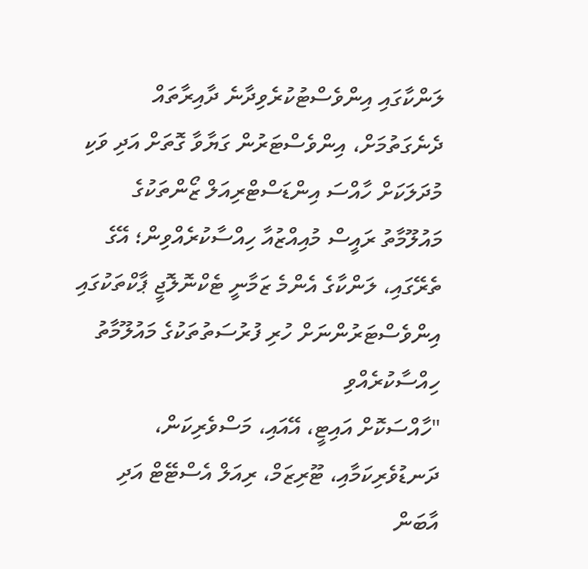ލަންކާގައި އިންވެސްޓުކުރެވިދާނެ ދާއިރާތައް ދެނެގަތުމަށް، އިންވެސްޓަރުން ގަޔާވާ ގޮތަށް އަދި ވަކި މުދަލަކަށް ހާއްސަ އިންޑަސްޓްރިއަލް ޒޯންތަކުގެ މައުލޫމާތު ރައީސް މުއިއްޒުއާ ހިއްސާކުރެއްވިން؛ އޭގެ ތެރޭގައި، ލަންކާގެ އެންމެ ޒަމާނީ ޓެކްނޮލޮޖީ ޕާކްތަކުގައި އިންވެސްޓަރުންނަށް ހުރި ފުރުސަތުތަކުގެ މައުލޫމާތު ހިއްސާކުރެއްވި
"ހާއްސަކޮށް އައިޓީ، އޭއައި، މަސްވެރިކަން، ދަނޑުވެރިކަމާއި، ޓޫރިޒަމް، ރިއަލް އެސްޓޭޓް އަދި އާބަން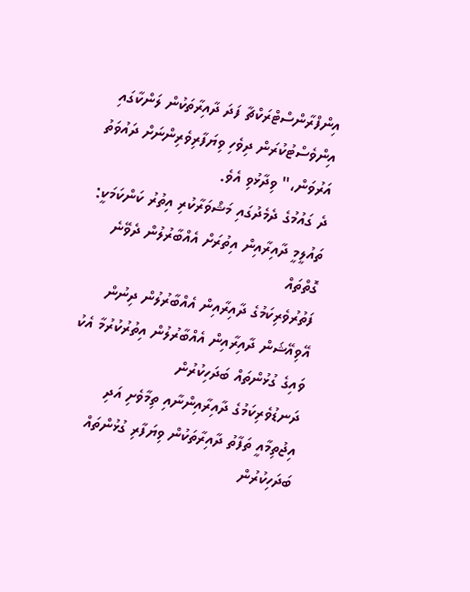އިންފްރާންސްޓްރަކްޗާ ފަދަ ދާއިރާތަކުން ލަންކާގައި އިންވެސްޓުކުރަން ދިވެހި ވިޔަފާރިވެރިންނަށް ދައުވަތު އަރުވަން،" ވިދާޅުވި އެވެ.
ދެ ގައުމުގެ ދެމެދުގައި މަޝްވަރާކުރި އިތުރު ކަންކަމަކީ:
ތައުލީމީ ދާއިރާއިން އިތުރަށް އެއްބާރުލުން ދެވޭނެ ގޮތްތައް
ފަތުރުވެރިކަމުގެ ދާއިރާއިން އެއްބާރުލުން ދިނުން
އޭވިއޭޝަން ދާއިރާއިން އެއްބާރުލުން އިތުރުކުރުމާ އެކު ވައިގެ ގުޅުންތައް ބަދަހިކުރުން
ދަނޑުވެރިކަމުގެ ދާއިރާއިންނާއި ތިމާވެށި އަދި އިޖުތިމާއީ ތަފާތު ދާއިރާތަކުން ވިޔަފާރި ގުޅުންތައް ބަދަހިކުރުން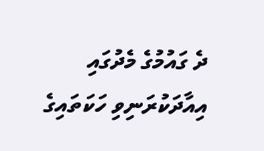ދެ ގައުމުގެ މެދުގައި އިއާދަކުރަނިވި ހަކަތައިގެ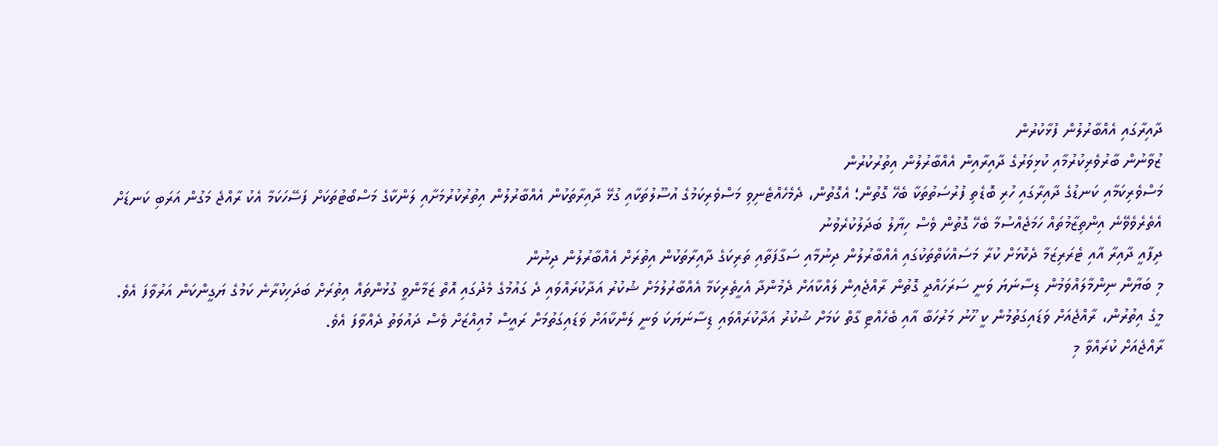ދާއިރާގައި އެއްބާރުލުން ފުޅާކުރުން
ޒުވާނުން ބާރުވެރިކުރުމާއި ކުޅިވަރުގެ ދާއިރާއިން އެއްބާރުލުން އިތުރުކުރުން
މަސްވެރިކަމާއި ކަނޑުގެ ދާއިރާގައި ހުރި ބޮޑެތި ފުރުސަތުތަކާ ބެހޭ ގޮތުން؛ އެގޮތުން، ދެމެހެއްޓެނިވި މަސްވެރިކަމުގެ އުސޫލުތަކާއި ގުޅޭ ދާއިރާތަކުން އެއްބާރުލުން އިތުރުކުރުމަށާއި ލަންކާގެ މަސްބޯޓުތަކަށް ފަސޭހަކަމާ އެކު ރާއްޖެ މަގުން އަރަބި ކަނޑަށް އެތެރެވެވޭނެ އިންތިޒާމުތައް ހަމަޖެއްސުމާ ބެހޭ ގޮތުން ވެސް ހިޔާލު ބަދަލުކުރެވުނު
ދިފާއީ ދާއިރާ އާއި ޓެރަރިޒަމާ ދެކޮޅަށް ކުރާ މަސައްކަތްތަކުގައި އެއްބާރުލުން ދިނުމާއި ސަގާފަތާއި ތަރިކަގެ ދާއިރާތަކުން އިތުރަށް އެއްބާރުލުން ދިނުން
މި ބަޔާން ނިންމާލައްވަމުން ޑިސާނަޔަ ވަނީ ސަރަހައްދީ ގޮތުން ރާއްޖެއިން ލައްކާއަށް ދެމުންދާ އެހީތެރިކަމާ އެއްބާރުލުމަށް ޝުކުރު އަދާކުރައްވައި ދެ ގައުމުގެ މެދުގައި އޮތް ޒަމާންވީ ގުޅުންތައް އިތުރަށް ބަދަހިކުރާނެ ކަމުގެ ޔަގީންކަން އަރުވާފަ އެވެ.
މީގެ އިތުރުން، ރާއްޖެއަށް ވަޑައިގަތުމުން ކީ ހޫނު މަރުހަބާ އާއި ބެހެއްޓި ގާތް ކަމަށް ޝުކުރު އަދާކުރައްވައި ޑިސާނަޔަކަ ވަނީ ލަންކާއަށް ވަޑައިގަތުމަށް ރައީސް މުއިއްޒަށް ވެސް ދައުވަތު ދެއްވާފަ އެވެ.
ރާއްޖެއަށް ކުރައްވާ މި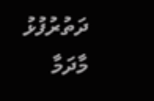ދަތުރުފުޅު މާދަމާ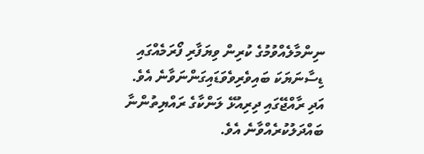ނިންމާލެއްވުމުގެ ކުރިން ވިޔަފާރި ފޯރަމެއްގައި ޑިސާނަޔަކަ ބައިވެރިވެވަޑައިގަންނަވާނެ އެވެ. އަދި ރާއްޖޭގައި ދިރިއުޅޭ ލަންކާގެ ރައްޔިތުންނާ ބައްދަލުކުރެއްވާނެ އެވެ.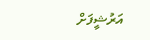އަރުޝީފަށް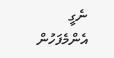ނެގީ
އެންމެފަހުން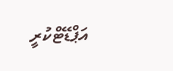އަޕްޑޭޓްކުރީ